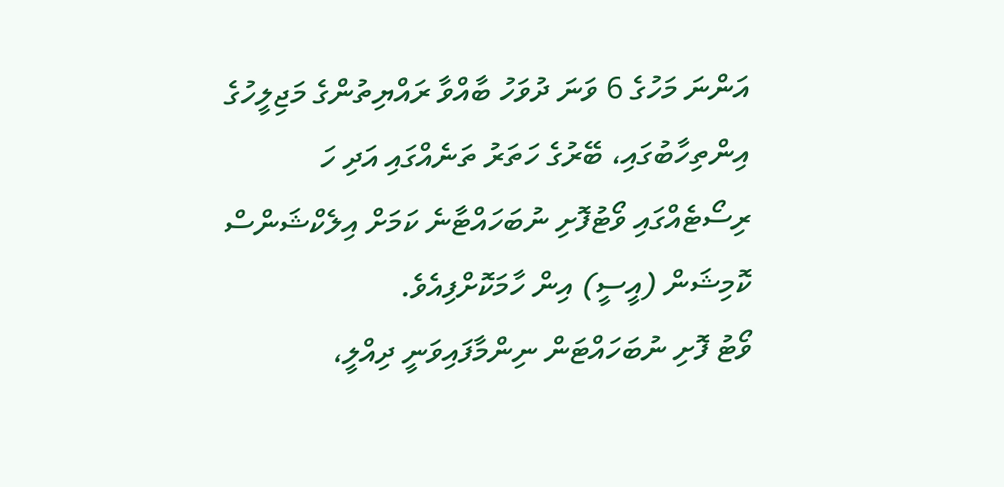އަންނަ މަހުގެ 6 ވަނަ ދުވަހު ބާއްވާ ރައްޔިތުންގެ މަޖިލީހުގެ އިންތިހާބުގައި، ބޭރުގެ ހަތަރު ތަނެއްގައި އަދި ހަ ރިސޯޓެއްގައި ވޯޓުފޮށި ނުބަހައްޓާނެ ކަމަށް އިލެކްޝަންސް ކޮމިޝަން (އީސީ) އިން ހާމަކޮށްފިއެވެ.
ވޯޓު ފޮށި ނުބަހައްޓަން ނިންމާފައިވަނީ ދިއްލީ،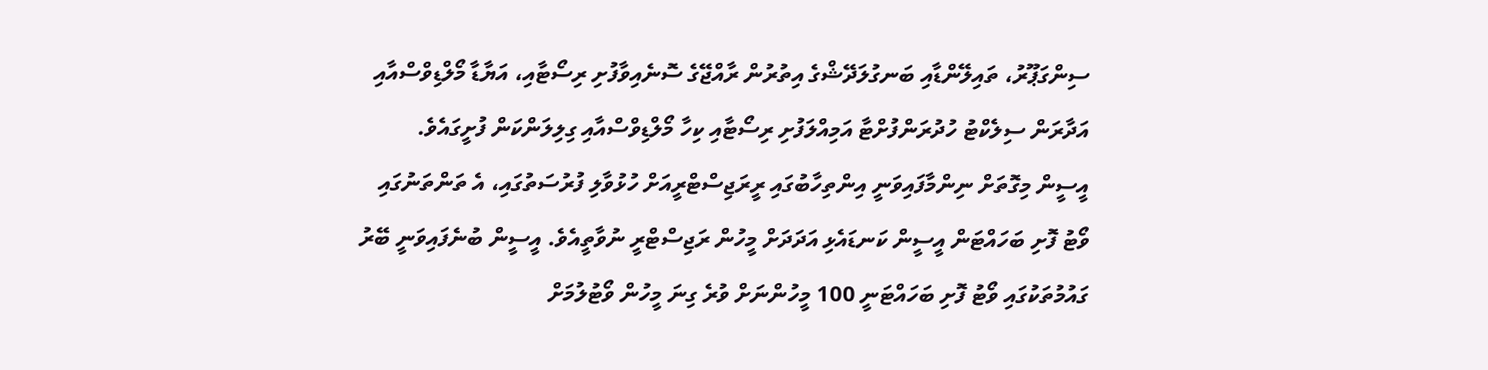ސިންގަޕޫރު، ތައިލޭންޑާއި ބަނގުލަދޭޝްގެ އިތުރުން ރާއްޖޭގެ ސޮނެއިވާފުށި ރިސޯޓާއި، އަޔާޑާ މޯލްޑިވްސްއާއި އަދާރަން ސިލެކްޓު ހުދުރަންފުށްޓާ އަމިއްލަފުށި ރިސޯޓާއި ކިހާ މޯލްޑިވްސްއާއި ގިލިލަންކަން ފުށީގައެވެ.
އީސީން މިގޮތަށް ނިންމާފައިވަނީ އިންތިހާބުގައި ރީރަޖިސްޓްރީއަށް ހުޅުވާލި ފުރުސަތުގައި، އެ ތަންތަނުގައި ވޯޓު ފޮށި ބަހައްޓަން އީސީން ކަނޑައެޅި އަދަދަށް މީހުން ރަޖިސްޓްރީ ނުވާތީއެވެ. އީސީން ބުނެފައިވަނީ ބޭރު ގައުމުތަކުގައި ވޯޓު ފޮށި ބަހައްޓަނީ 100 މީހުންނަށް ވުރެ ގިނަ މީހުން ވޯޓުލުމަށް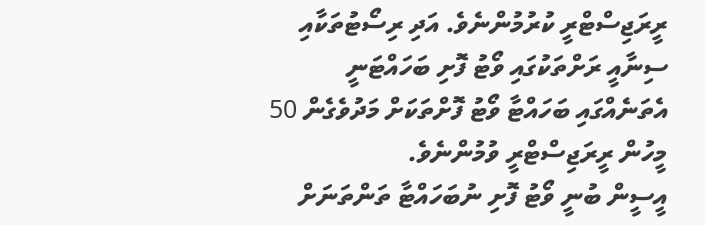ރީރަޖިސްޓްރީ ކުރުމުންނެވެ. އަދި ރިސޯޓުތަކާއި ސިނާއީ ރަށްތަކުގައި ވޯޓު ފޮށި ބަހައްޓަނީ އެތަނެއްގައި ބަހައްޓާ ވޯޓު ފޮށްތަކަށް މަދުވެގެން 50 މީހުން ރީރަޖިސްޓްރީ ވުމުންނެވެ.
އީސީން ބުނީ ވޯޓު ފޮށި ނުބަހައްޓާ ތަންތަނަށް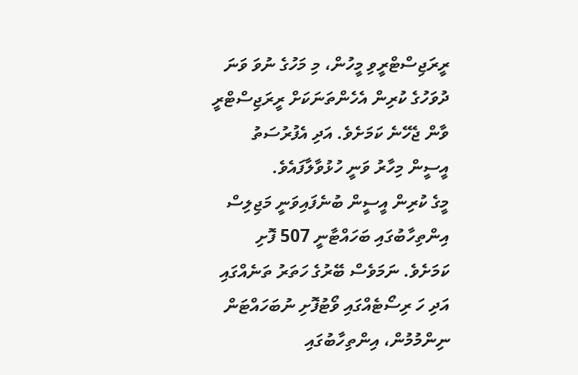ރީރަޖިސްޓްރީވި މީހުން، މި މަހުގެ ނުވަ ވަނަ ދުވަހުގެ ކުރިން އެހެންތަނަކަށް ރީރަޖިސްޓްރީ ވާން ޖެހޭނެ ކަމަށެވެ. އަދި އެފުރުސަތު އީސީން މިހާރު ވަނީ ހުޅުވާލާފައެވެ.
މީގެ ކުރިން އީސީން ބުނެފައިވަނީ މަޖިލިސް އިންތިހާބުގައި ބަހައްޓާނީ 507 ފޮށި ކަމަށެވެ. ނަމަވެސް ބޭރުގެ ހަތަރު ތަނެއްގައި އަދި ހަ ރިސޯޓެއްގައި ވޯޓުފޮށި ނުބަހައްޓަން ނިންމުމުން، އިންތިހާބުގައި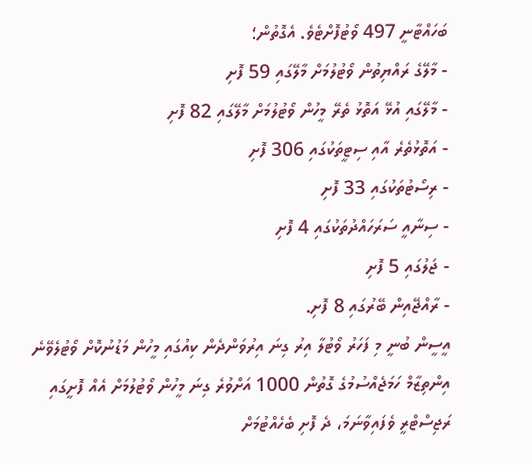ބަހައްޓާނީ 497 ވޯޓުފޮށްޓެވެ. އެގޮތުން؛
- މާލޭގެ ރައްޔިތުން ވޯޓުލުމަށް މާލޭގައި 59 ފޮށި
- މާލޭގައި އުޅޭ އަތޮޅު ތެރޭ މީހުން ވޯޓުލުމަށް މާލޭގައި 82 ފޮށި
- އަތޮޅުތެރެ އާއި ސިޓީތަކުގައި 306 ފޮށި
- ރިސޯޓުތަކުގައި 33 ފޮށި
- ސިނާއީ ސަރަހައްދުތަކުގައި 4 ފޮށި
- ޖަލުގައި 5 ފޮށި
- ރާއްޖޭއިން ބޭރުގައި 8 ފޮށި.
އީސީން ބުނީ މި ފަހަރު ވޯޓުލާ އިރު ގިނަ އިރުވަންދެން ކިއުގައި މީހުން މަޑުނުކޮށް ވޯޓުލެވޭނެ އިންތިޒާމް ހަމަޖެއްސުމުގެ ގޮތުން 1000 އަށްވުރެ ގިނަ މީހުން ވޯޓުލުމަށް އެއް ފޮށީގައި ރަޖިސްޓްރީ ވެފައިވާނަމަ، ދެ ފޮށި ބެހެއްޓުމަށް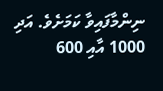ނިންމާފައިވާ ކަމަށެވެ. އަދި 1000 އާއި 600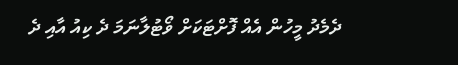ދެމެދު މީހުން އެއް ފޮށްޓަކަށް ވޯޓުލާނަމަ ދެ ކިއު އާއި ދެ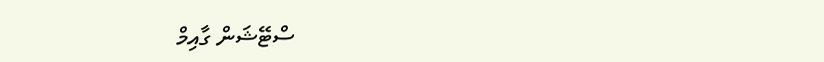ސްޓޭޝަން ގާއިމް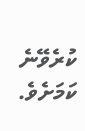ކުރެވޭނެ ކަމަށެވެ.